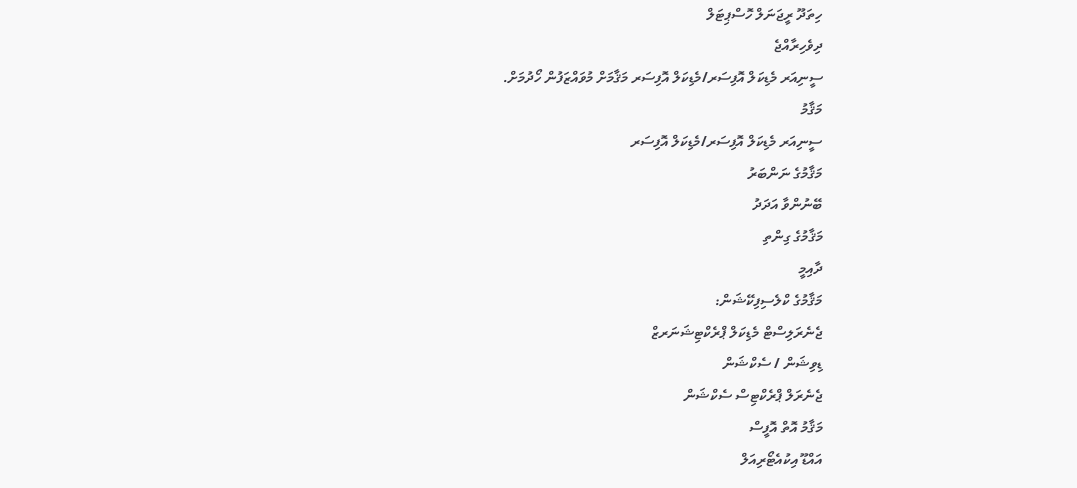ހިތަދޫ ރީޖަނަލް ހޮސްޕިޓަލް
ދިވެހިރާއްޖެ
ސީނިއަރ މެޑިކަލް އޮފިސަރ/މެޑިކަލް އޮފިސަރ މަޤާމަށް މުވައްޒަފުން ހޯދުމަށް.
މަޤާމު
ސީނިއަރ މެޑިކަލް އޮފިސަރ/މެޑިކަލް އޮފިސަރ
މަޤާމުގެ ނަންބަރު
ބޭނުންވާ އަދަދު
މަޤާމުގެ ގިންތި
ދާއިމީ
މަޤާމުގެ ކްލެސިފިކޭޝަން:
ޖެނެރަލިސްޓް މެޑިކަލް ޕްރެކްޓިޝަނަރޒް
ޑިވިޝަން / ސެކްޝަން
ޖެނެރަލް ޕްރެކްޓިސް ސެކްޝަން
މަޤާމު އޮތް އޮފީސް
އައްޑޫ އިކުއެޓޯރިއަލް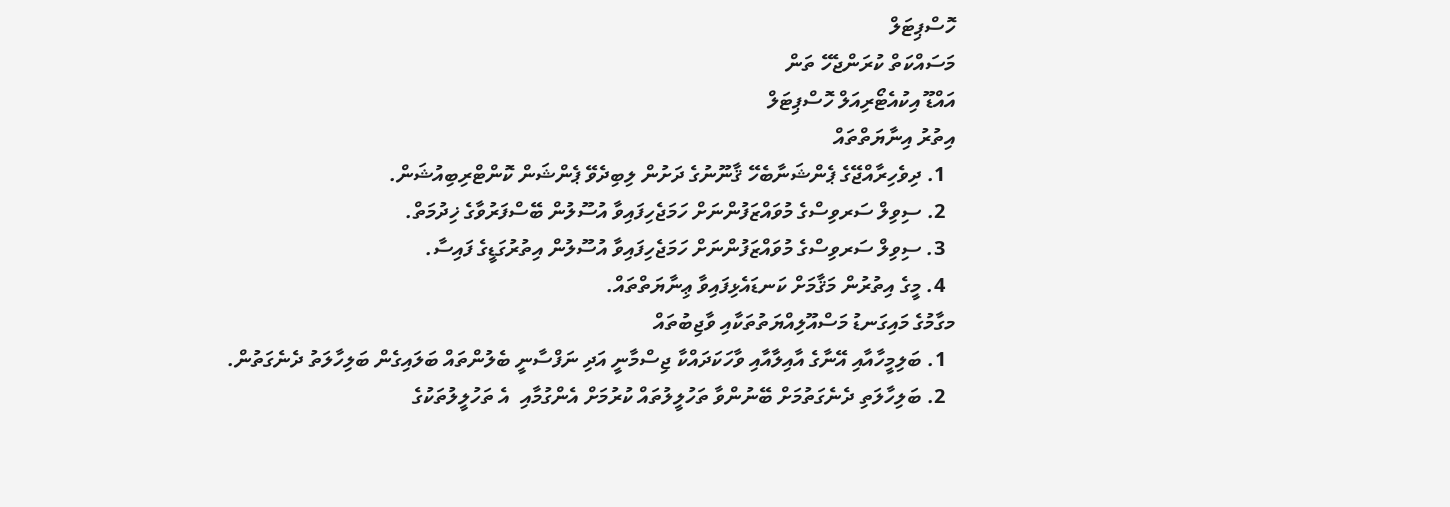ހޮސްޕިޓަލް
މަސައްކަތް ކުރަންޖެހޭ ތަން
އައްޑޫ އިކުއެޓޯރިއަލް ހޮސްޕިޓަލް
އިތުރު އިނާޔަތްތައް
  1. ދިވެހިރާއްޖޭގެ ޕެންޝަނާބެހޭ ޤާނޫނުގެ ދަށުން ލިބިދެވޭ ޕެންޝަން ކޮންޓްރިބިއުޝަން.
  2. ސިވިލް ސަރވިސްގެ މުވައްޒަފުންނަށް ހަމަޖެހިފައިވާ އުސޫލުން ބޭސްފަރުވާގެ ޚިދުމަތް.
  3. ސިވިލް ސަރވިސްގެ މުވައްޒަފުންނަށް ހަމަޖެހިފައިވާ އުސޫލުން އިތުރުގަޑީގެ ފައިސާ.
  4. މީގެ އިތުރުން މަޤާމަށް ކަނޑައެޅިފައިވާ ޢިނާޔަތްތައް.
މގާމުގެ މައިގަނޑު މަސްއޫލިއްޔަތުތަކާއި ވާޖިބުތައް
  1. ބަލިމީހާއާއި އޭނާގެ އާއިލާއާއި ވާހަކަދައްކާ ޖިސްމާނީ އަދި ނަފްސާނީ ބެލުންތައް ބަލައިގެން ބަލިހާލަތު ދެނެގަތުން.
  2. ބަލިހާލަތި ދެނެގަތުމަށް ބޭނުންވާ ތަހުލީލުތައް ކުރުމަށް އެންގުމާއި  އެ ތަހުލީލުތަކުގެ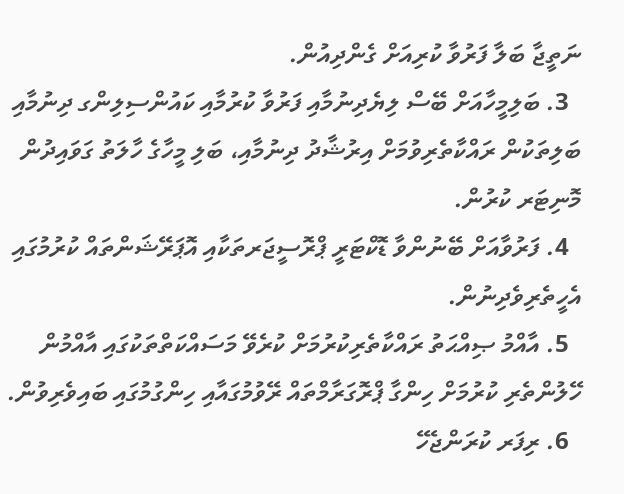ނަތީޖާ ބަލާ ފަރުވާ ކުރިއަށް ގެންދިއުން.
  3. ބަލިމީހާއަށް ބޭސް ލިޔެދިނުމާއި ފަރުވާ ކުރުމާއި ކައުންސިލިންގ ދިނުމާއި ބަލިތަކުން ރައްކާތެރިވުމަށް އިރުޝާދު ދިނުމާއި، ބަލި މީހާގެ ހާލަތު ގަވައިދުން މޮނިޓަރ ކުރުން.
  4. ފަރުވާއަށް ބޭނުންވާ ޑޮކްޓަރީ ޕްރޮސީޖަރތަކާއި އޮޕަރޭޝަންތައް ކުރުމުގައި އެހީތެރިވެދިނުން.
  5. އާއްމު ޞިއްޙަތު ރައްކާތެރިކުރުމަށް ކުރެވޭ މަސައްކަތްތަކުގައި އާއްމުން ހޭލުންތެރި ކުރުމަށް ހިންގާ ޕްރޮގަރާމްތައް ރޭވުމުގައާއި ހިންގުމުގައި ބައިވެރިވުން.
  6. ރިފަރ ކުރަންޖެހޭ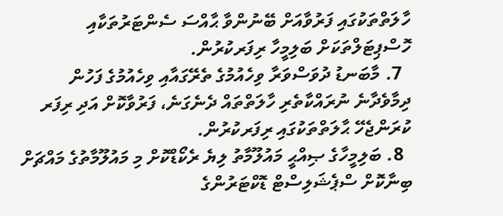ހާލަތްތަކުގައި ފަރުވާއަށް ބޭނުންވާ ޙާއްސަ ސެންޓަރުތަކާއި ހޮސްޕިޓަލްތަކަށް ބަލިމީހާ ރިފަރކުރުން.
  7. މާބަނޑު ދުވަސްވަރާ ވިހެއުމުގެ ތެރޭގައާއި ވިހެއުމުގެ ފަހުން ދިމާވެދާނެ ނުރައްކާތެރި ހާލަތްތައް ދެނެގަނެ، ފަރުވާކޮށް އަދި ރިފަރ ކުރަންޖެހޭ ޙާލަތްތަކުގައި ރިފަރކުރުން.
  8. ބަލިމީހާގެ ޞިއްޙީ މައުލޫމާތު ލިޔެ ރެކޯޑްކޮށް މި މައުލޫމާތުގެ މައްޗަށް ބިނާކޮށް ސްޕެޝަލިސްޓް ޑޮކްޓަރުންގެ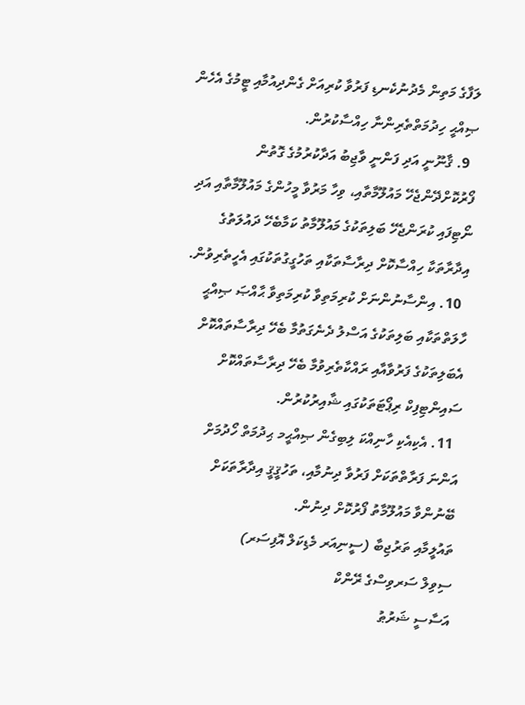ލަފާގެ މަތިން މެދުނުކެނޑި ފަރުވާ ކުރިއަށް ގެންދިއުމާއި ޓީމުގެ އެހެން ޞިއްޙީ ހިދުމަތްތެރިންނާ ހިއްސާކުރުން.
  9. ޤާނޫނީ އަދި ފަންނީ ވާޖިބު އަދާކުރުމުގެ ގޮތުން ފޯރުކޮށްދޭންޖެހޭ މައުލޫމާތާއި، ވިހާ މަރުވާ މީހުންގެ މައުލޫމާތާއި އަދި ނޯޓިފައި ކުރަންޖެހޭ ބަލިތަކުގެ މައުލޫމާތު ކަމާބެހޭ ދައުލަތުގެ އިދާރާތަކާ ހިއްސާކޮށް ދިރާސާތަކާއި ތަހުގީގުތަކުގައި އެހީތެރިވުން.
  10. އިންސާނުންނަށް ކުރިމަތިވާ ކުރިމަތިވާ ޙާއްޞަ ޞިއްޙީ ހާލަތްތަކާއި ބަލިތަކުގެ އަސްލު ދެނެގަތުމާ ބެހޭ ދިރާސާތައްކޮށް އެބަލިތަކުގެ ފަރުވާއާއި ރައްކާތެރިވުމާ ބެހޭ ދިރާސާތައްކޮށް ސައިންޓިފިކް ރިޕޯޓަތަކުގައި ޝާއިރުކުރުން.
  11. އެކިއެކި ހާނިއްކަ ލިބިގެން ޞިއްޙީމ ޙިދުމަތް ހޯދުމަށް އަންނަ ފަރާތްތަކަށް ފަރުވާ ދިނުމާއި، ތަހުޤީޤީ އިދާރާތަކަށް ބޭނުންވާ މައުލޫމާތު ފޯރުކޮށް ދިނުން.
ތައުލީމާއި ތަރުޖިބާ (ސީނިއަރ މެޑިކަލް އޮފިސަރ)
ސިވިލް ސަރވިސްގެ ރޭންކް
އަސާސީ ޝަރުޠު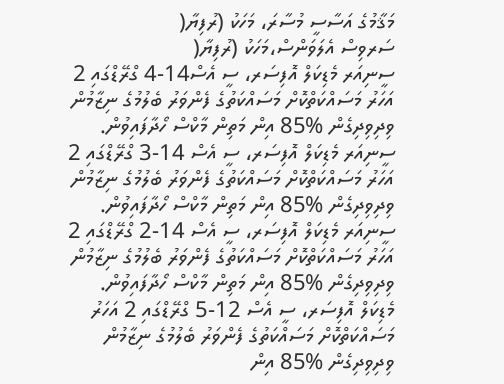މަޤާމުގެ އަސާސީ މުސާރަ، މަހަކު (ރުފިޔާ(
ސަރވިސް އެލަވަންސް،މަހަކު (ރުފިޔާ(
ސީނިއަރ މެޑިކަލް އޮފިސަރ، ސީ އެސް14-4 ގްރޭޑްގައި 2 އަހަރު މަސައްކަތްކޮށް މަސައްކަތުގެ ފެންވަރު ބެލުމުގެ ނިޒާމުން ވިދިވިދިގެން %85 އިން މަތިން މާކްސް ހޯދާފައިވުން.
ސީނިއަރ މެޑިކަލް އޮފިސަރ، ސީ އެސް 14-3 ގްރޭޑްގައި 2 އަހަރު މަސައްކަތްކޮށް މަސައްކަތުގެ ފެންވަރު ބެލުމުގެ ނިޒާމުން ވިދިވިދިގެން %85 އިން މަތިން މާކްސް ހޯދާފައިވުން.
ސީނިއަރ މެޑިކަލް އޮފިސަރ، ސީ އެސް 14-2 ގްރޭޑްގައި 2 އަހަރު މަސައްކަތްކޮށް މަސައްކަތުގެ ފެންވަރު ބެލުމުގެ ނިޒާމުން ވިދިވިދިގެން %85 އިން މަތިން މާކްސް ހޯދާފައިވުން.
މެޑިކަލް އޮފިސަރ، ސީ އެސް 12-5 ގްރޭޑްގައި 2 އަހަރު މަސައްކަތްކޮށް މަސައްކަތުގެ ފެންވަރު ބެލުމުގެ ނިޒާމުން ވިދިވިދިގެން %85 އިން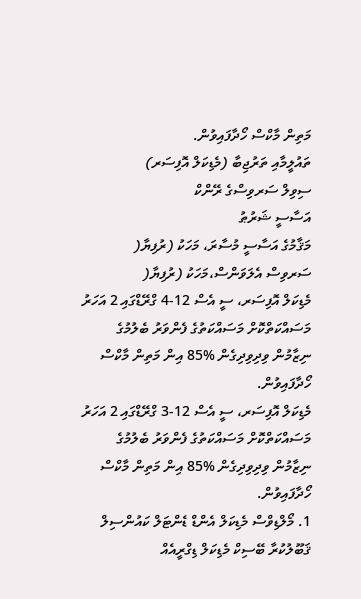މަތިން މާކްސް ހޯދާފައިވުން.
ތައުލީމާއި ތަރުޖިބާ (މެޑިކަލް އޮފިސަރ)
ސިވިލް ސަރވިސްގެ ރޭންކް
އަސާސީ ޝަރުޠު
މަޤާމުގެ އަސާސީ މުސާރަ، މަހަކު (ރުފިޔާ(
ސަރވިސް އެލަވަންސް،މަހަކު (ރުފިޔާ(
މެޑިކަލް އޮފިސަރ، ސީ އެސް 12-4 ގްރޭޑްގައި 2 އަހަރު މަސައްކަތްކޮށް މަސައްކަތުގެ ފެންވަރު ބެލުމުގެ ނިޒާމުން ވިދިވިދިގެން %85 އިން މަތިން މާކްސް ހޯދާފައިވުން.
މެޑިކަލް އޮފިސަރ، ސީ އެސް 12-3 ގްރޭޑްގައި 2 އަހަރު މަސައްކަތްކޮށް މަސައްކަތުގެ ފެންވަރު ބެލުމުގެ ނިޒާމުން ވިދިވިދިގެން %85 އިން މަތިން މާކްސް ހޯދާފައިވުން.
1. މޯލްޑިވްސް މެޑިކަލް އެންޑް ޑެންޓަލް ކައުންސިލް ޤަބޫލުކުރާ ބޭސިކް މެޑިކަލް ޑިގްރީއެއް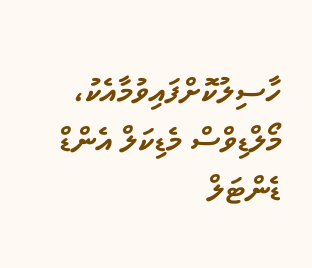ހާސިލުކޮށްފައިވުމާއެކު، މޯލްޑިވްސް މެޑިކަލް އެންޑް ޑެންޓަލް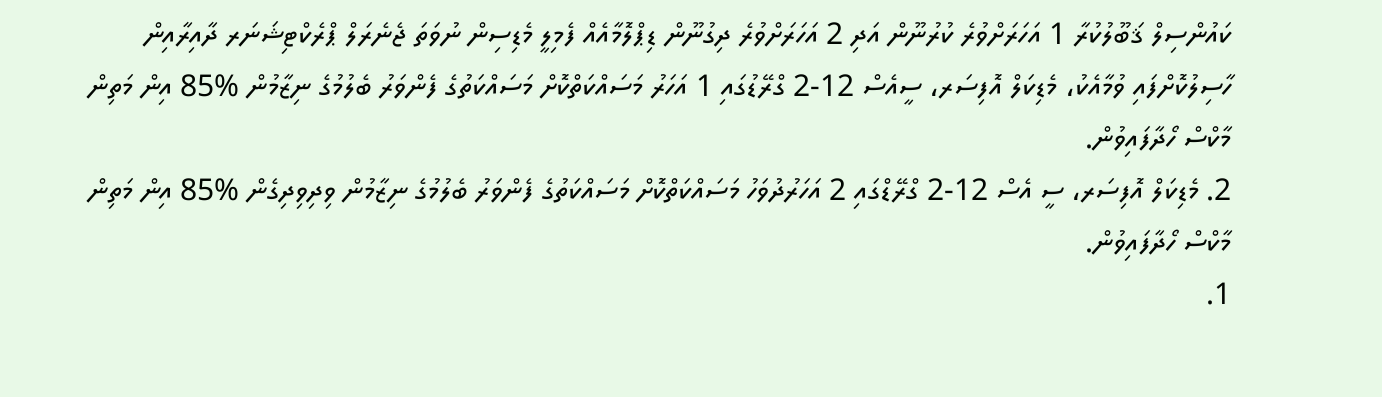ކައުންސިލް ޤަބޫލުކުރާ 1 އަހަރަށްވުރެ ކުރުނޫން އަދި 2 އަހަރަށްވުރެ ދިގުނޫން ޑިޕްލޮމާއެއް ފެމިލީ މެޑިސިން ނުވަތަ ޖެނެރަލް ޕްރެކްޓިޝަނަރ ދާއިރާއިން ހާސިލުކޮށްފައި ވުމާއެކު، މެޑިކަލް އޮފިސަރ، ސީއެސް 12-2 ގްރޭޑުގައި 1 އަހަރު މަސައްކަތްކޮށް މަސައްކަތުގެ ފެންވަރު ބެލުމުގެ ނިޒާމުން %85 އިން މަތިން މާކްސް ހޯދާފައިވުން.
2. މެޑިކަލް އޮފިސަރ، ސީ އެސް 12-2 ގްރޭޑްގައި 2 އަހަރުދުވަހު މަސައްކަތްކޮށް މަސައްކަތުގެ ފެންވަރު ބެލުމުގެ ނިޒާމުން ވިދިވިދިގެން %85 އިން މަތިން މާކްސް ހޯދާފައިވުން.
1.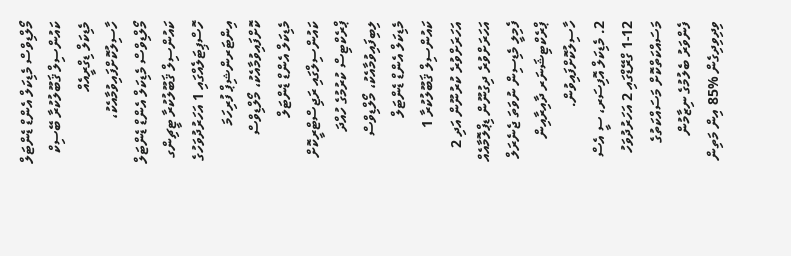މޯލްޑިވްސް މެޑިކަލް އެންޑް ޑެންޓަލް ކައުންސިލް ޤަބޫލުކުރާ ބޭސިކް މެޑިކަލް ޑިގްރީއެއް ހާސިލުކޮށްފައިވުމާއެކު، މޯލްޑިވްސް މެޑިކަލް އެންޑް ޑެންޓަލް  ކައުންސިލް ޤަބޫލުކުރާ ޓީޗިންގ ހޮސްޕިޓަލެއްގައި 1 އަހަރުދުވަހުގެ އިންޓަރންޝިޕް ފުރިހަމަ ކޮށްފައިވުމާއެކު، މޯލްޑިވްސް މެޑިކަލް އެންޑް ޑެންޓަލް ކައުންސިލްގައި ރަޖިސްޓްރީކޮށް ޕްރެކްޓިސް ކުރުމުގެ ހުއްދަ ލިބިފައިވުމާއެކު، މޯލްޑިވްސް މެޑިކަލް އެންޑް ޑެންޓަލް ކައުންސިލް ޤަބޫލުކުރާ 1 އަހަރަށްވުރެ ކުރުނޫން އަދި 2 އަހަރަށްވުރެ ދިގުނޫން ޑިޕްލޮމާއެއް ފެމިލީ މެޑިސިން ނުވަތަ ޖެނެރަލް ޕްރެކްޓިޝަނަރ ދާއިރާއިން ހާސިލުކޮށްފައިވުން.
2. މެޑިކަލް އޮފިސަރ، ސީ އެސް 12-1 ގްރޭޑްގައި 2 އަހަރުދުވަހު މަސައްކަތްކޮށް މަސައްކަތުގެ ފެންވަރު ބެލުމުގެ ނިޒާމުން ވިދިވިދިގެން %85 އިން މަތިން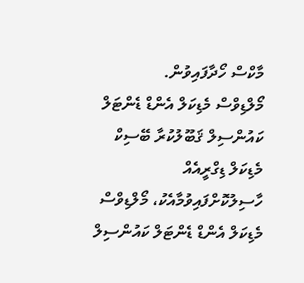މާކްސް ހޯދާފައިވުން.
މޯލްޑިވްސް މެޑިކަލް އެންޑް ޑެންޓަލް ކައުންސިލް ޤަބޫލުކުރާ ބޭސިކް މެޑިކަލް ޑިގްރީއެއް ހާސިލުކޮށްފައިވުމާއެކު، މޯލްޑިވްސް މެޑިކަލް އެންޑް ޑެންޓަލް ކައުންސިލް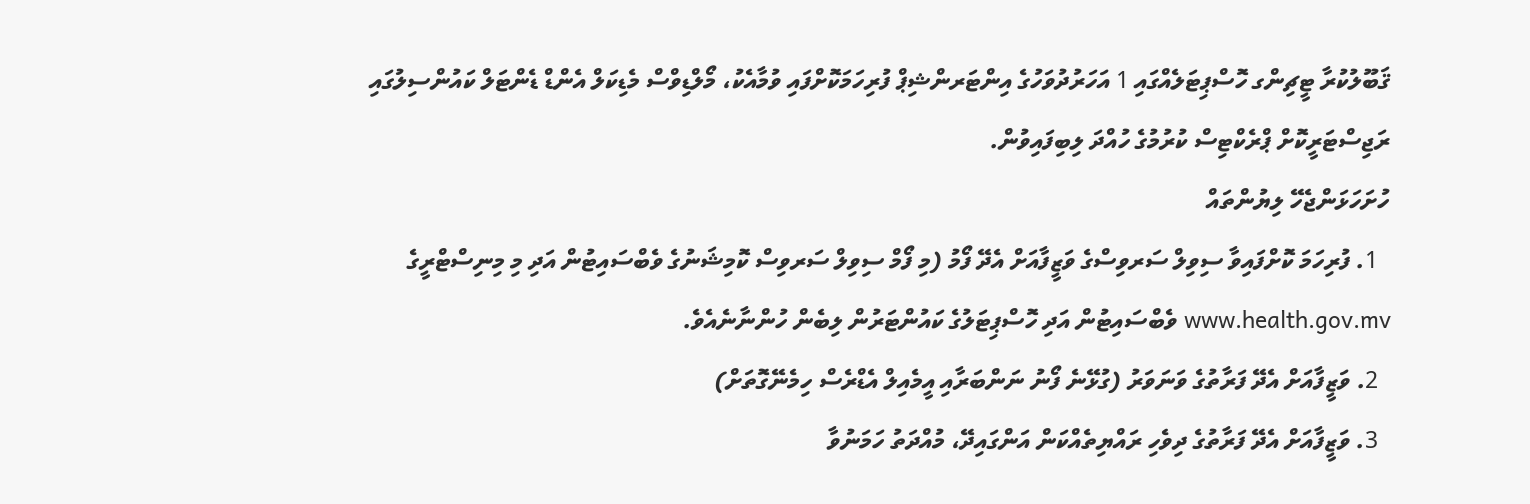ޤަބޫލުކުރާ ޓީޗިންގ ހޮސްޕިޓަލެއްގައި 1 އަހަރުދުވަހުގެ އިންޓަރންޝިޕް ފުރިހަމަކޮށްފައި ވުމާއެކު، މޯލްޑިވްސް މެޑިކަލް އެންޑް ޑެންޓަލް ކައުންސިލުގައި ރަޖިސްޓަރީކޮށް ޕްރެކްޓިސް ކުރުމުގެ ހުއްދަ ލިބިފައިވުން.
ހުށަހަޅަންޖެހޭ ލިޔުންތައް
  1. ފުރިހަމަ ކޮށްފައިވާ ސިވިލް ސަރވިސްގެ ވަޒީފާއަށް އެދޭ ފޯމު (މި ފޯމް ސިވިލް ސަރވިސް ކޮމިޝަނުގެ ވެބްސައިޓުން އަދި މި މިނިސްޓްރީގެ www.health.gov.mv ވެބްސައިޓުން އަދި ހޮސްޕިޓަލުގެ ކައުންޓަރުން ލިބެން ހުންނާނެއެވެ.
  2. ވަޒީފާއަށް އެދޭ ފަރާތުގެ ވަނަވަރު (ގުޅޭނެ ފޯނު ނަންބަރާއި އީމެއިލް އެޑްރެސް ހިމެނޭގޮތަށް)
  3. ވަޒީފާއަށް އެދޭ ފަރާތުގެ ދިވެހި ރައްޔިތެއްކަން އަންގައިދޭ، މުއްދަތު ހަމަނުވާ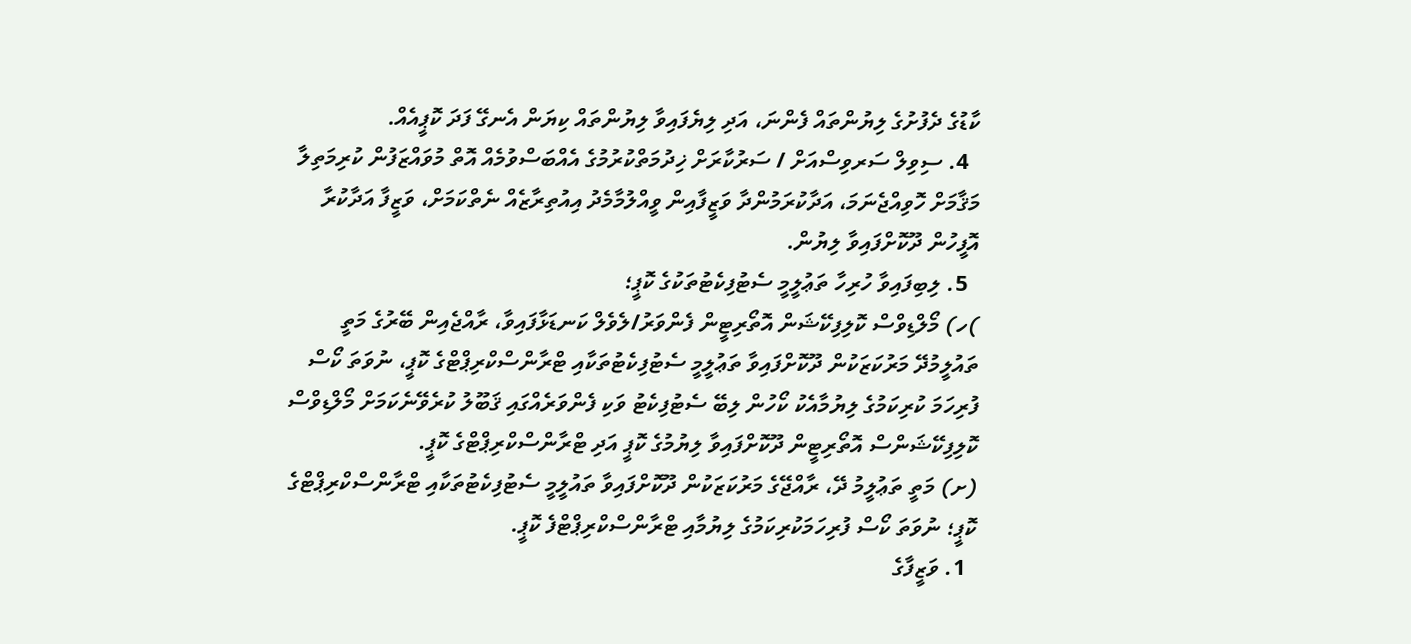ކާޑުގެ ދެފުށުގެ ލިޔުންތައް ފެންނަ، އަދި ލިޔެފައިވާ ލިޔުންތައް ކިޔަން އެނގޭ ފަދަ ކޮޕީއެއް.
  4. ސިވިލް ސަރވިސްއަށް / ސަރުކާރަށް ޚިދުމަތްކުރުމުގެ އެއްބަސްވުމެއް އޮތް މުވައްޒަފުން ކުރިމަތިލާ މަޤާމަށް ހޮވިއްޖެނަމަ، އަދާކުރަމުންދާ ވަޒީފާއިން ވީއްލުމާމެދު އިއުތިރާޒެއް ނެތްކަމަށް، ވަޒީފާ އަދާކުރާ އޮފީހުން ދޫކޮށްފައިވާ ލިޔުން.
  5. ލިބިފައިވާ ހުރިހާ ތަޢުލީމީ ސެޓުފިކެޓުތަކުގެ ކޮޕީ؛
)ހ) މޯލްޑިވްސް ކޮލިފިކޭޝަން އޮތޯރިޓީން ފެންވަރު/ލެވެލް ކަނޑަޅާފައިވާ، ރާއްޖެއިން ބޭރުގެ މަތީ ތައުލީމުދޭ މަރުކަޒަކުން ދޫކޮށްފައިވާ ތަޢުލީމީ ސެޓުފިކެޓުތަކާއި ޓްރާންސްކްރިޕްޓްގެ ކޮޕީ، ނުވަތަ ކޯސް ފުރިހަމަ ކުރިކަމުގެ ލިޔުމާއެކު ކޯހުން ލިބޭ ސެޓުފިކެޓު ވަކި ފެންވަރެއްގައި ޤަބޫލު ކުރެވޭނެކަމަށް މޯލްޑިވްސް ކޮލިފިކޭޝަންސް އޮތޯރިޓީން ދޫކޮށްފައިވާ ލިޔުމުގެ ކޮޕީ އަދި ޓްރާންސްކްރިޕްޓްގެ ކޮޕީ.
(ށ) މަތީ ތަޢުލީމު ދޭ، ރާއްޖޭގެ މަރުކަޒަކުން ދޫކޮށްފައިވާ ތައުލީމީ ސެޓުފިކެޓުތަކާއި ޓްރާންސްކްރިޕްޓްގެ ކޮޕީ؛ ނުވަތަ ކޯސް ފުރިހަމަކުރިކަމުގެ ލިޔުމާއި ޓްރާންސްކްރިޕްޓްފެ ކޮޕީ.
  1. ވަޒީފާގެ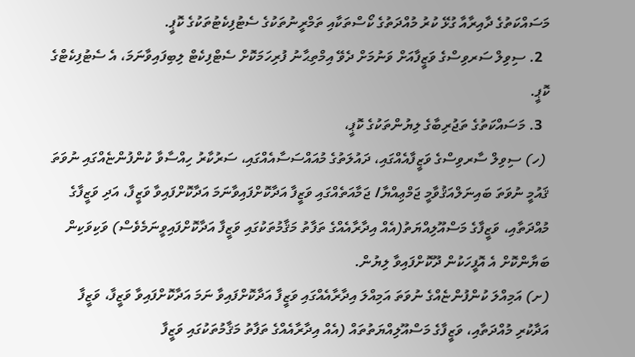މަސައްކަތުގެ ދާއިރާއާ ގުޅޭ ކުރު މުއްދަތުގެ ކޯސްތަކާއި ތަމްރީނުތަކުގެ ސެޓުފިކެޓުތަކުގެ ކޮޕީ.
  2. ސިވިލް ސަރވިސްގެ ވަޒީފާއަށް ވަނުމަށް ދެވޭ އިމްތިޙާނު ފުރިހަމަކޮށް ސެޓްފިކެޓް ލިބިފައިވާނަމަ، އެ ސެޓުފިކެޓްގެ ކޮޕީ.
  3. މަސައްކަތުގެ ތަޖުރިބާގެ ލިޔުންތަކުގެ ކޮޕީ،
 (ހ) ސިވިލް ސާރވިސްގެ ވަޒީފާއެއްގައި، ދައުލަތުގެ މުއައްސަސާއެއްގައި، ސަރުކާރު ހިއްސާވާ ކުންފުންޏެއްގައި ނުވަތަ ޤައުމީ ނުވަތަ ބައިނަލްއަޤުވާމީ ޖަމްޢިއްޔާ/ ޖަމާއަތެއްގައި ވަޒީފާ އަދާކޮށްފައިވާނަމަ އަދާކޮށްފައިވާ ވަޒީފާ، އަދި ވަޒީފާގެ މުއްދަތާއި، ވަޒީފާގެ މަސްއޫލިއްޔަތު(އެއް އިދާރާއެއްގެ ތަފާތު މަޤާމުތަކުގައި ވަޒީފާ އަދާކޮށްފައިވީނަމެވެސް) ވަކިވަކިން ބަޔާންކޮށް އެ އޮފީހަކުން ދޫކޮށްފައިވާ ލިޔުން.
(ށ) އަމިއްލަ ކުންފުންޏެއްގެ ނުވަތަ އަމިއްލަ އިދާރާއެއްގައި ވަޒީފާ އަދާކޮށްފައިވާ ނަމަ އަދާކޮށްފައިވާ ވަޒީފާ، ވަޒީފާ އަދާކުރި މުއްދަތާއި، ވަޒީފާގެ މަސްއޫލިއްޔަތުތައް (އެއް އިދާރާއެއްގެ ތަފާތު މަޤާމުތަކުގައި ވަޒީފާ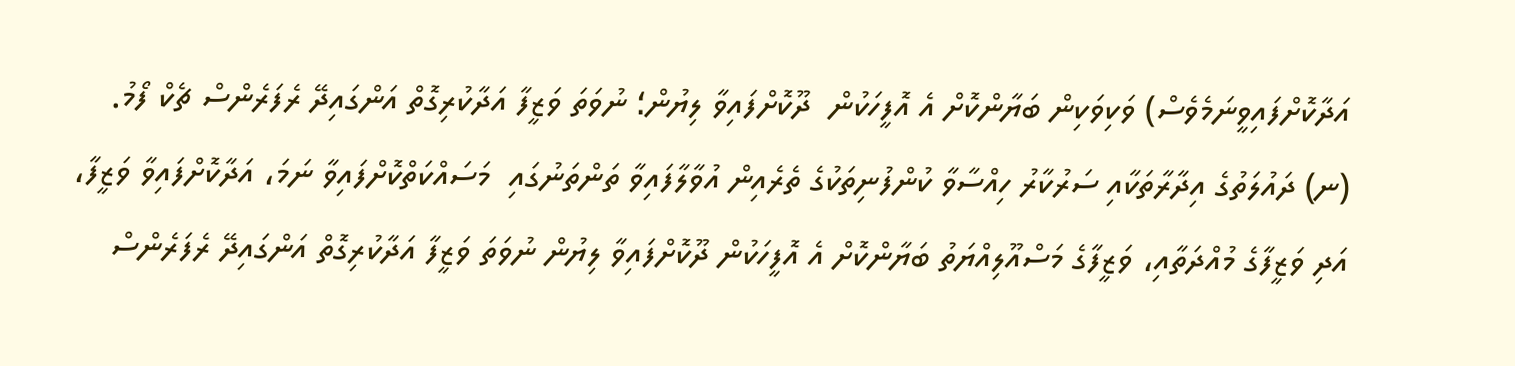އަދާކޮށްފައިވީނަމެވެސް) ވަކިވަކިން ބަޔާންކޮށް އެ އޮފީހަކުން  ދޫކޮށްފައިވާ ލިޔުން؛ ނުވަތަ ވަޒީފާ އަދާކުރިގޮތް އަންގައިދޭ ރެފަރެންސް ޗެކް ފޯމު.
(ނ) ދައުލަތުގެ އިދާރާތަކާއި ސަރުކާރު ހިއްސާވާ ކުންފުނިތަކުގެ ތެރެއިން އުވާލާފައިވާ ތަންތަނުގައި  މަސައްކަތްކޮށްފައިވާ ނަމަ، އަދާކޮށްފައިވާ ވަޒީފާ، އަދި ވަޒީފާގެ މުއްދަތާއި، ވަޒީފާގެ މަސްއޫލިއްޔަތު ބަޔާންކޮށް އެ އޮފީހަކުން ދޫކޮށްފައިވާ ލިޔުން ނުވަތަ ވަޒީފާ އަދާކުރިގޮތް އަންގައިދޭ ރެފަރެންސް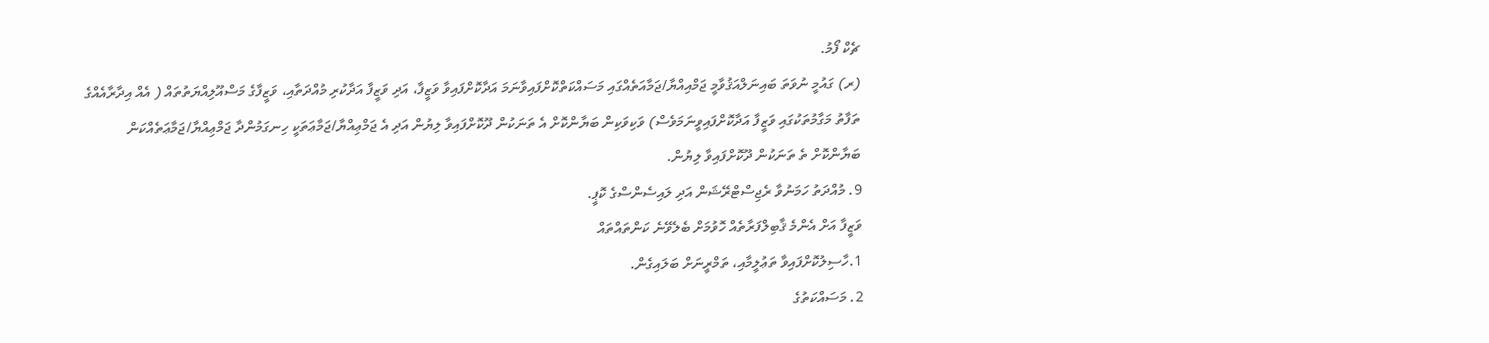ޗެކް ފޯމު.
(ރ) ގައުމީ ނުވަތަ ބައިނަލްއަޤުވާމީ ޖަމްއިއްޔާ/ޖަމާއަތެއްގައި މަސައްކަތްކޮށްފައިވާނަމަ އަދާކޮށްފައިވާ ވަޒީފާ، އަދި ވަޒީފާ އަދާކުރި މުއްދަތާއި، ވަޒީފާގެ މަސްއޫލިއްޔަތުތައް ( އެއް އިދާރާއެއްގެ ތަފާތު މަގާމުތަކުގައި ވަޒީފާ އަދާކޮށްފައިވީނަމަވެސް) ވަކިވަކިން ބަޔާންކޮށް އެ ތަނަކުން ދޫކޮށްފައިވާ ލިޔުން އަދި އެ ޖަމްޢިއްޔާ/ޖަމާޢަތަކީ ހިނގަމުންދާ ޖަމްޢިއްޔާ/ޖަމާޢަތެއްކަން ބަޔާންކޮށް ތެ ތަނަކުން ދޫކޮށްފައިވާ ލިޔުން.
9. މުއްދަތު ހަމަނުވާ ރެޖިސްޓްރޭޝަން އަދި ލައިސެންސްގެ ކޮޕީ.
ވަޒީފާ އަށް އެންމެ ޤާބިލްފަރާތެއް ހޮވުމަށް ބެލެވޭނެ ކަންތައްތައް
1.ހާސިލުކޮށްފައިވާ ތަޢުލީމާއި، ތަމްރީނަށް ބަލައިގެން.
2. މަސައްކަތުގެ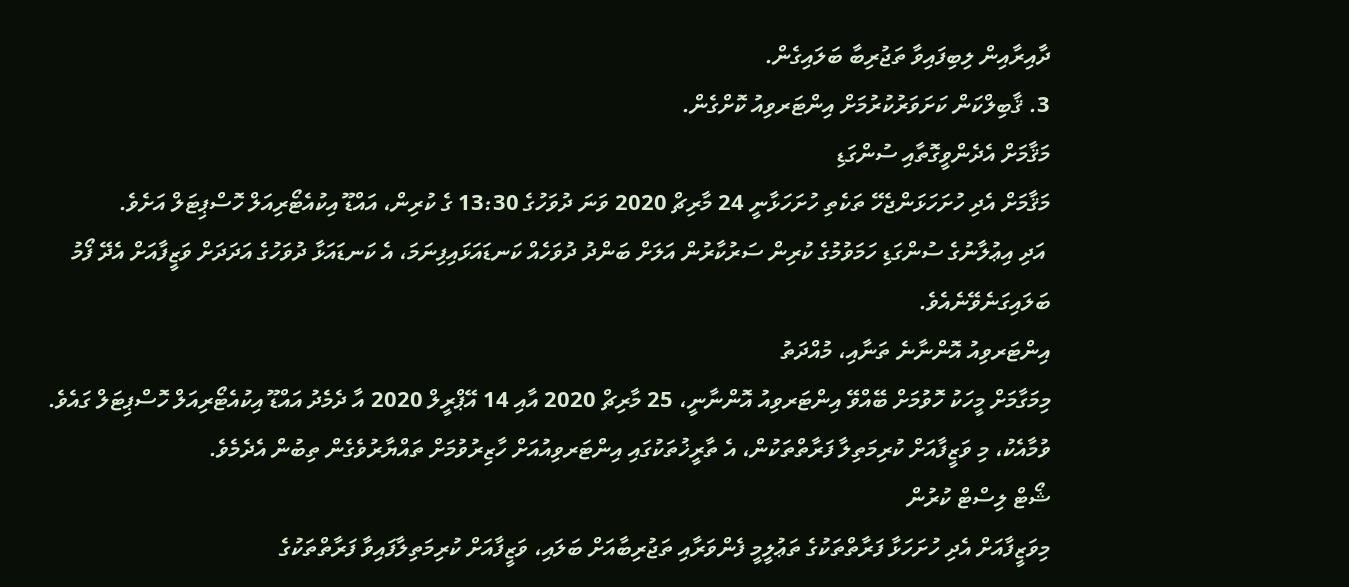ދާއިރާއިން ލިބިފައިވާ ތަޖުރިބާ ބަލައިގެން.
3. ޤާބިލްކަން ކަށަވަރުކުރުމަށް އިންޓަރވިއު ކޮށްގެން.
މަޤާމަށް އެދެންވީގޮތާއި ސުންގަޑި
މަޤާމަށް އެދި ހުށަހަޅަންޖެހޭ ތަކެތި ހުށަހަޅާނީ 24 މާރިޗް 2020 ވަނަ ދުވަހުގެ 13:30 ގެ ކުރިން، އައްޑޫ އިކުއެޓޯރިއަލް ހޮސްޕިޓަލް އަށެވެ.
 އަދި އިޢުލާނުގެ ސުންގަޑި ހަމަވުމުގެ ކުރިން ސަރުކާރުން އަލަށް ބަންދު ދުވަހެއް ކަނޑައަޅައިފިނަމަ، އެ ކަނޑައަޅާ ދުވަހުގެ އަދަދަށް ވަޒީފާއަށް އެދޭ ފޯމު ބަލައިގަނެވޭނެއެވެ.
އިންޓަރވިއު އޮންނާނެ ތަނާއި، މުއްދަތު
މިމަގާމަށް މީހަކު ހޮވުމަށް ބޭއްވޭ އިންޓަރވިއު އޮންނާނީ، 25 މާރިޗް 2020 އާއި 14 އޭޕްރީލް 2020 އާ ދެމެދު އައްޑޫ އިކުއެޓޯރިއަލް ހޮސްޕިޓަލް ގައެވެ. ވުމާއެކު، މި ވަޒީފާއަށް ކުރިމަތިލާ ފަރާތްތަކުން، އެ ތާރީޚުތަކުގައި އިންޓަރވިއުއަށް ހާޒިރުވުމަށް ތައްޔާރުވެގެން ތިބުން އެދެމެވެ.
ޝޯޓް ލިސްޓް ކުރުން
މިވަޒީފާއަށް އެދި ހުށަހަޅާ ފަރާތްތަކުގެ ތަޢުލީމީ ފެންވަރާއި ތަޖުރިބާއަށް ބަލައި، ވަޒީފާއަށް ކުރިމަތިލާފައިވާ ފަރާތްތަކުގެ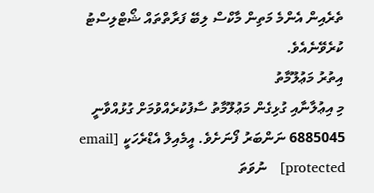ތެރެއިން އެންމެ މަތިން މާކްސް ލިބޭ ފަރާތްތައް ޝޯޓްލިސްޓު ކުރެވޭނެއެވެ.
އިތުރު މަޢުލޫމާތު
މި އިޢުލާނާއި ގުޅިގެން މަޢުލޫމާތު ސާފުކުރެއްވުމަށް ގުޅުއްވާނީ 6885045 ނަންބަރު ފޯނަށެވެ. އީމެއިލް އެޑްރެހަކީ [email protected]   ނުވަތަ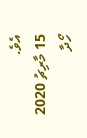އެވެ.
15 މާރިޗު 2020
ހޯދާ